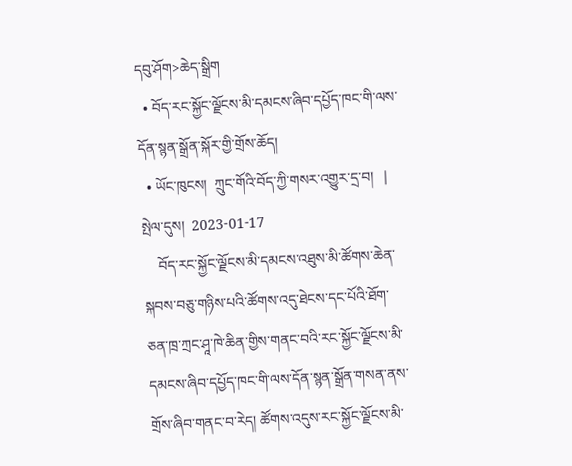དབུ་ཤོག>ཆེད་སྒྲིག
  • བོད་རང་སྐྱོང་ལྗོངས་མི་དམངས་ཞིབ་དཔྱོད་ཁང་གི་ལས་དོན་སྙན་སྒྲོན་སྐོར་གྱི་གྲོས་ཆོད།
  • ཡོང་ཁུངས།  ཀྲུང་གོའི་བོད་ཀྱི་གསར་འགྱུར་དྲ་བ།   |     སྤེལ་དུས།  2023-01-17
    བོད་རང་སྐྱོང་ལྗོངས་མི་དམངས་འཐུས་མི་ཚོགས་ཆེན་སྐབས་བཅུ་གཉིས་པའི་ཚོགས་འདུ་ཐེངས་དང་པོའི་ཐོག་ཅན་ཁྲ་ཀྲང་ཤཱ་ཁེ་ཆིན་གྱིས་གནང་བའི་རང་སྐྱོང་ལྗོངས་མི་དམངས་ཞིབ་དཔྱོད་ཁང་གི་ལས་དོན་སྙན་སྒྲོན་གསན་ནས་གྲོས་ཞིབ་གནང་བ་རེད། ཚོགས་འདུས་རང་སྐྱོང་ལྗོངས་མི་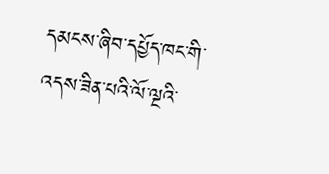དམངས་ཞིབ་དཔྱོད་ཁང་གི་འདས་ཟིན་པའི་ལོ་ལྔའི་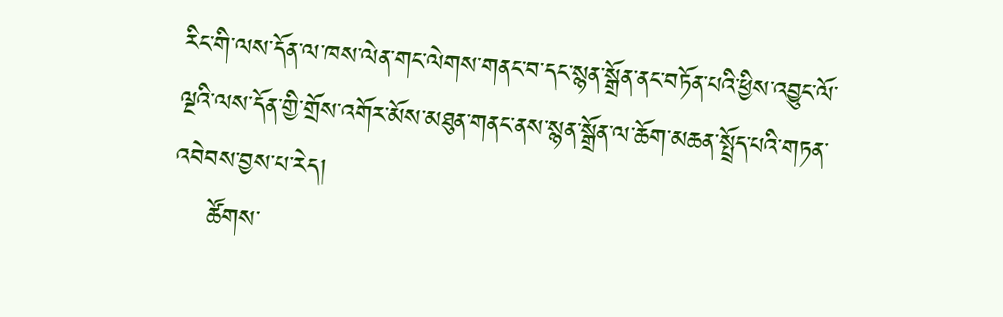རིང་གི་ལས་དོན་ལ་ཁས་ལེན་གང་ལེགས་གནང་བ་དང་སྙན་སྒྲོན་ནང་བཏོན་པའི་ཕྱིས་འབྱུང་ལོ་ལྔའི་ལས་དོན་གྱི་གྲོས་འགོར་མོས་མཐུན་གནང་ནས་སྙན་སྒྲོན་ལ་ཆོག་མཆན་སྤྲོད་པའི་གཏན་འབེབས་བྱས་པ་རེད།
    ཚོགས་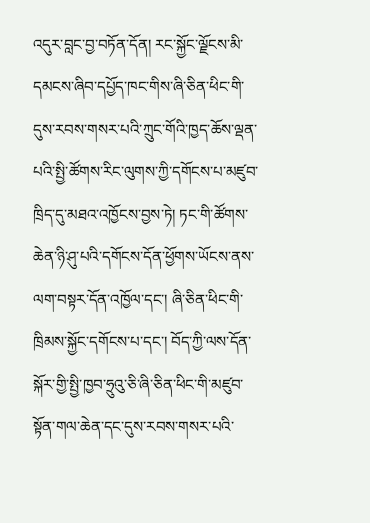འདུར་བླང་བྱ་བཏོན་དོན། རང་སྐྱོང་ལྗོངས་མི་དམངས་ཞིབ་དཔྱོད་ཁང་གིས་ཞི་ཅིན་ཕིང་གི་དུས་རབས་གསར་པའི་ཀྲུང་གོའི་ཁྱད་ཆོས་ལྡན་པའི་སྤྱི་ཚོགས་རིང་ལུགས་ཀྱི་དགོངས་པ་མཛུབ་ཁྲིད་དུ་མཐའ་འཁྱོངས་བྱས་ཏེ། ཏང་གི་ཚོགས་ཆེན་ཉི་ཤུ་པའི་དགོངས་དོན་ཕྱོགས་ཡོངས་ནས་ལག་བསྟར་དོན་འཁྱོལ་དང་། ཞི་ཅིན་ཕིང་གི་ཁྲིམས་སྐྱོང་དགོངས་པ་དང་། བོད་ཀྱི་ལས་དོན་སྐོར་གྱི་སྤྱི་ཁྱབ་ཧྲུའུ་ཅི་ཞི་ཅིན་ཕིང་གི་མཛུབ་སྟོན་གལ་ཆེན་དང་དུས་རབས་གསར་པའི་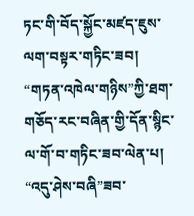ཏང་གི་བོད་སྐྱོང་མཛད་ཇུས་ལག་བསྟར་གཏིང་ཟབ། “གཏན་འཁེལ་གཉིས”ཀྱི་ཐག་གཅོད་རང་བཞིན་གྱི་དོན་སྙིང་ལ་གོ་བ་གཏིང་ཟབ་ལེན་པ། “འདུ་ཤེས་བཞི”ཟབ་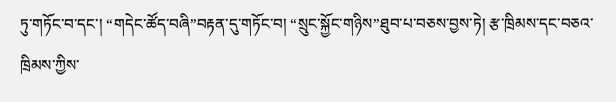ཏུ་གཏོང་བ་དང་། “གདེང་ཚོད་བཞི”བརྟན་དུ་གཏོང་བ། “སྲུང་སྐྱོང་གཉིས”ཐུབ་པ་བཅས་བྱས་ཏེ། རྩ་ཁྲིམས་དང་བཅའ་ཁྲིམས་ཀྱིས་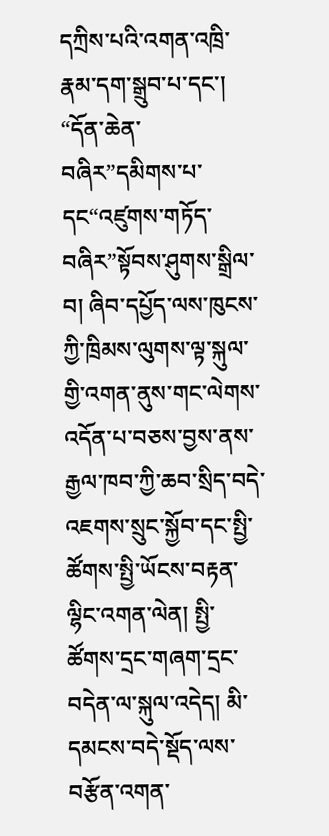དཀྲིས་པའི་འགན་འཁྲི་རྣམ་དག་སྒྲུབ་པ་དང་། “དོན་ཆེན་བཞིར”དམིགས་པ་དང“འཛུགས་གཏོད་བཞིར”སྟོབས་ཤུགས་སྒྲིལ་བ། ཞིབ་དཔྱོད་ལས་ཁུངས་ཀྱི་ཁྲིམས་ལུགས་ལྟ་སྐུལ་གྱི་འགན་ནུས་གང་ལེགས་འདོན་པ་བཅས་བྱས་ནས་རྒྱལ་ཁབ་ཀྱི་ཆབ་སྲིད་བདེ་འཇགས་སྲུང་སྐྱོབ་དང་སྤྱི་ཚོགས་སྤྱི་ཡོངས་བརྟན་ལྷིང་འགན་ལེན། སྤྱི་ཚོགས་དྲང་གཞག་དྲང་བདེན་ལ་སྐུལ་འདེད། མི་དམངས་བདེ་སྡོད་ལས་བརྩོན་འགན་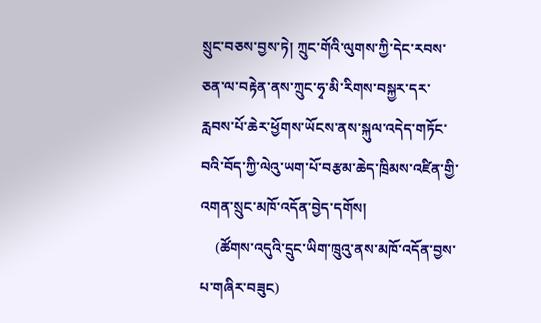སྲུང་བཅས་བྱས་ཏེ། ཀྲུང་གོའི་ལུགས་ཀྱི་དེང་རབས་ཅན་ལ་བརྟེན་ནས་ཀྲུང་ཧྭ་མི་རིགས་བསྐྱར་དར་རླབས་པོ་ཆེར་ཕྱོགས་ཡོངས་ནས་སྐུལ་འདེད་གཏོང་བའི་བོད་ཀྱི་ལེའུ་ཡག་པོ་བརྩམ་ཆེད་ཁྲིམས་འཛིན་གྱི་འགན་སྲུང་མཁོ་འདོན་བྱེད་དགོས།
    (ཚོགས་འདུའི་དྲུང་ཡིག་ཁྲུའུ་ནས་མཁོ་འདོན་བྱས་པ་གཞིར་བཟུང)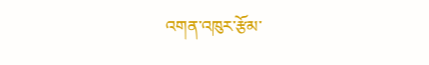འགན་འཁུར་རྩོམ་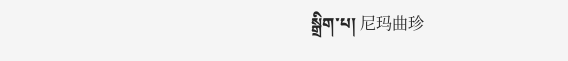སྒྲིག་པ། 尼玛曲珍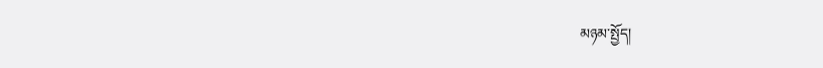མཉམ་སྤྱོད།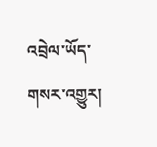འབྲེལ་ཡོད་གསར་འགྱུར།